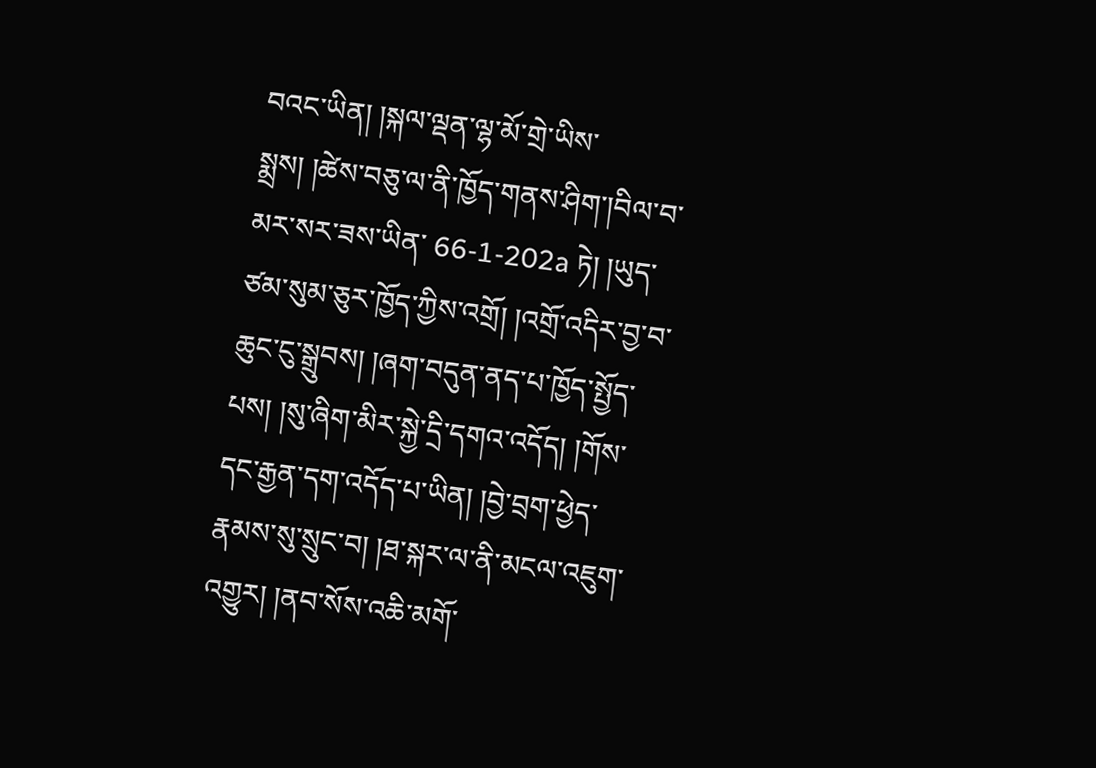བའང་ཡིན། །སྐལ་ལྡན་ལྷ་མོ་གྲེ་ཡིས་སྨྲས། །ཚེས་བཅུ་ལ་ནི་ཁྱོད་གནས་ཤིག་།བིལ་བ་མར་སར་ཟས་ཡིན་ 66-1-202a ཏེ། །ཡུད་ཙམ་སུམ་ཅུར་ཁྱོད་ཀྱིས་འགྲོ། །འགྲོ་འདིར་བྱ་བ་ཆུང་ངུ་སྒྲུབས། །ཞག་བདུན་ནད་པ་ཁྱོད་སྤྱོད་པས། །སུ་ཞིག་མིར་སྐྱེ་དྲི་དགའ་འདོད། །གོས་དང་རྒྱན་དག་འདོད་པ་ཡིན། །བྱེ་བྲག་ཕྱེད་རྣམས་སུ་སྲུང་བ། །ཐ་སྐར་ལ་ནི་མངལ་འཇུག་ འགྱུར། །ནབ་སོས་འཆི་མགོ་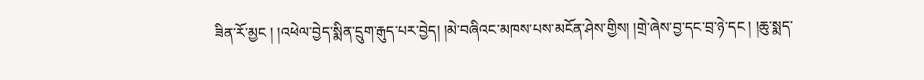ཟིན་རོ་མྱང ། །འཕེལ་བྱེད་སྨིན་དྲུག་རྒུད་པར་བྱེད། །མེ་བཞིའང་མཁས་པས་མངོན་ཤེས་གྱིས། །གྲེ་ཞེས་བྱ་དང་བྲ་ཉེ་དང ། །ཆུ་སྨད་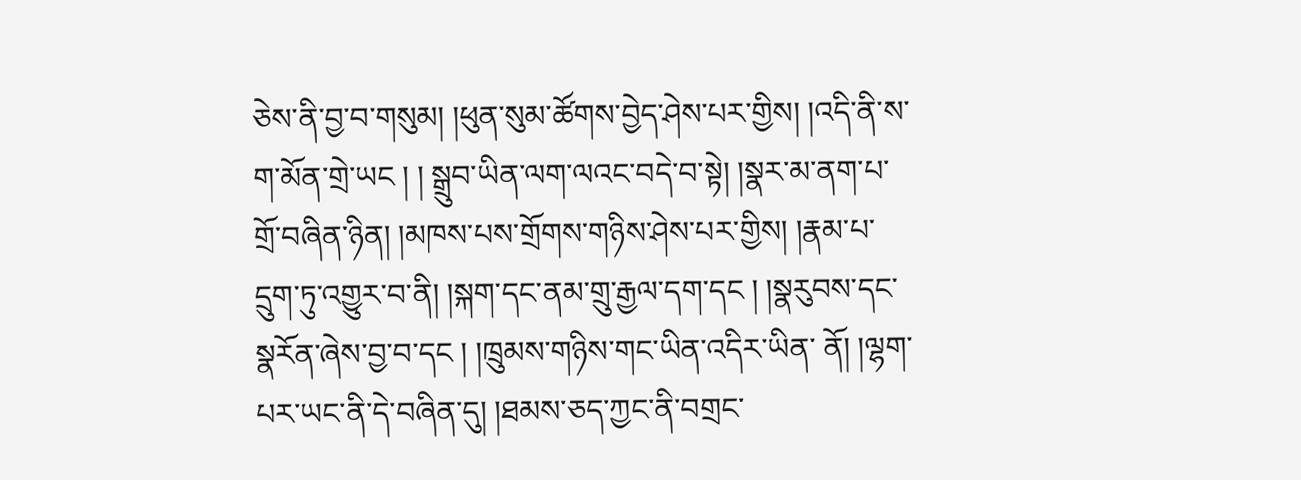ཅེས་ནི་བྱ་བ་གསུམ། །ཕུན་སུམ་ཚོགས་བྱེད་ཤེས་པར་གྱིས། །འདི་ནི་ས་ག་མོན་གྲེ་ཡང ། ། སྒྲུབ་ཡིན་ལག་ལའང་བདེ་བ་སྟེ། །སྣར་མ་ནག་པ་གྲོ་བཞིན་ཉིན། །མཁས་པས་གྲོགས་གཉིས་ཤེས་པར་གྱིས། །རྣམ་པ་དྲུག་ཏུ་འགྱུར་བ་ནི། །སྐག་དང་ནམ་གྲུ་རྒྱལ་དག་དང ། །སྣརུབས་དང་སྣརོན་ཞེས་བྱ་བ་དང ། །ཁྲུམས་གཉིས་གང་ཡིན་འདིར་ཡིན་ ནོ། །ལྷག་པར་ཡང་ནི་དེ་བཞིན་དུ། །ཐམས་ཅད་ཀྱང་ནི་བགྲང་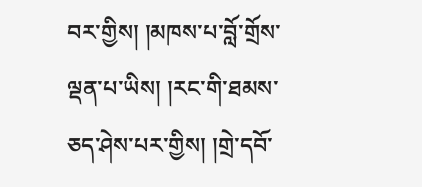བར་གྱིས། །མཁས་པ་བློ་གྲོས་ལྡན་པ་ཡིས། །རང་གི་ཐམས་ཅད་ཤེས་པར་གྱིས། །གྲེ་དབོ་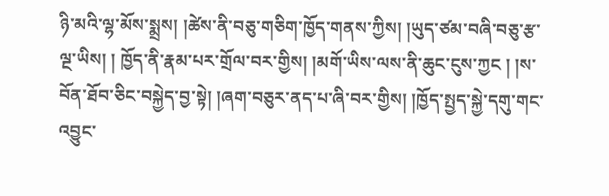ཉི་མའི་ལྷ་མོས་སྨྲས། །ཚེས་ནི་བཅུ་གཅིག་ཁྱོད་གནས་ཀྱིས། །ཡུད་ཙམ་བཞི་བཅུ་རྩ་ལྔ་ཡིས། ། ཁྱོད་ནི་རྣམ་པར་གྲོལ་བར་གྱིས། །མགོ་ཡིས་ལས་ནི་ཆུང་ངུས་ཀྱང ། །ས་བོན་ཐོབ་ཅིང་བསྐྱེད་བྱ་སྟེ། །ཞག་བཅུར་ནད་པ་ཞི་བར་གྱིས། །ཁྱོད་སྤྱད་སྐྱེ་དགུ་གང་འབྱུང་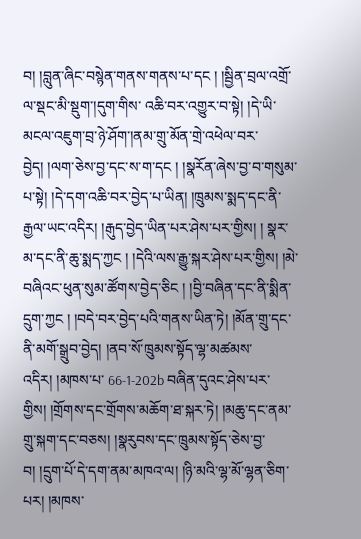བ། །བླུན་ཞིང་བསྙེན་གནས་གནས་པ་དང ། །སྦྱིན་བྲལ་འགྲོ་ལ་སྡང་མི་སྡུག་།དུག་གིས་ འཆི་བར་འགྱུར་བ་སྟེ། །དེ་ཡི་མངལ་འཇུག་བྲ་ཉེ་ཤོག་།ནམ་གྲུ་མོན་གྲེ་འཕེལ་བར་བྱེད། །ལག་ཅེས་བྱ་དང་ས་ག་དང ། །སྣརོན་ཞེས་བྱ་བ་གསུམ་པ་སྟེ། །དེ་དག་འཆི་བར་བྱེད་པ་ཡིན། །ཁྲུམས་སྨད་དང་ནི་རྒྱལ་ཡང་འདིར། །རྒུད་བྱེད་ཡིན་པར་ཤེས་པར་གྱིས། ། སྣར་མ་དང་ནི་ཆུ་སྨད་ཀྱང ། །དེའི་ལས་རྒྱུ་སྐར་ཤེས་པར་གྱིས། །མེ་བཞིའང་ཕུན་སུམ་ཚོགས་བྱེད་ཅིང ། །བྱི་བཞིན་དང་ནི་སྨིན་དྲུག་ཀྱང ། །བདེ་བར་བྱེད་པའི་གནས་ཡིན་ཏེ། །མོན་གྲུ་དང་ནི་མགོ་སྒྲུབ་བྱེད། །ནབ་སོ་ཁྲུམས་སྟོད་ལྷ་མཚམས་འདིར། །མཁས་པ་ 66-1-202b བཞིན་དུའང་ཤེས་པར་གྱིས། །གྲོགས་དང་གྲོགས་མཆོག་ཐ་སྐར་ཏེ། །མཆུ་དང་ནམ་གྲུ་སྐག་དང་བཅས། །སྣརུབས་དང་ཁྲུམས་སྟོད་ཅེས་བྱ་བ། །དྲུག་པོ་དེ་དག་ནམ་མཁའ་ལ། །ཉི་མའི་ལྷ་མོ་ལྷན་ཅིག་པར། །མཁས་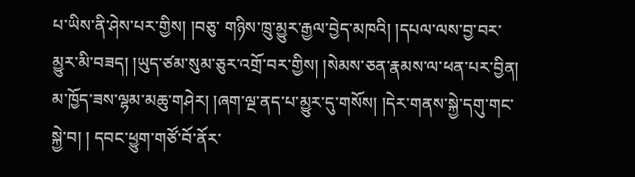པ་ཡིས་ནི་ཤེས་པར་གྱིས། །བཅུ་ གཉིས་ཁྲུ་མྱུར་རྒྱལ་བྱེད་མཁའི། །དཔལ་ལས་བྱ་བར་མྱུར་མི་བཟད། །ཡུད་ཙམ་སུམ་ཅུར་འགྲོ་བར་གྱིས། །སེམས་ཅན་རྣམས་ལ་ཕན་པར་བྱིན། མ་ཁྱོད་ཟས་ལྷམ་མཆུ་གཤེར། །ཞག་ལྔ་ནད་པ་མྱུར་དུ་གསོས། །དེར་གནས་སྐྱེ་དགུ་གང་སྐྱེ་བ། ། དབང་ཕྱུག་གཙོ་བོ་ནོར་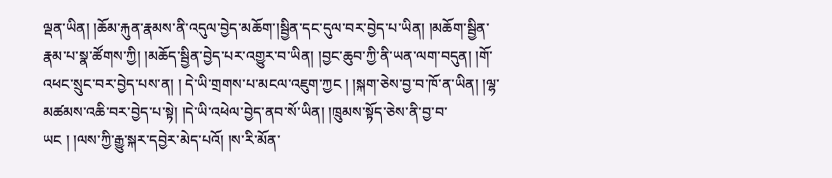ལྡན་ཡིན། །ཆོམ་རྐུན་རྣམས་ནི་འདུལ་བྱེད་མཆོག་།སྦྱིན་དང་དུལ་བར་བྱེད་པ་ཡིན། །མཆོག་སྦྱིན་རྣམ་པ་སྣ་ཚོགས་ཀྱི། །མཆོད་སྦྱིན་བྱེད་པར་འགྱུར་བ་ཡིན། །བྱང་ཆུབ་ཀྱི་ནི་ཡན་ལག་བདུན། །གོ་འཕང་སྲུང་བར་བྱེད་པས་ན། ། དེ་ཡི་གྲགས་པ་མངལ་འཇུག་ཀྱང ། །སྐག་ཅེས་བྱ་བ་ཁོ་ན་ཡིན། །ལྷ་མཚམས་འཆི་བར་བྱེད་པ་སྟེ། །དེ་ཡི་འཕེལ་བྱེད་ནབ་སོ་ཡིན། །ཁྲུམས་སྟོད་ཅེས་ནི་བྱ་བ་ཡང ། །ལས་ཀྱི་རྒྱུ་སྐར་དབྱེར་མེད་པའོ། །ས་རི་མོན་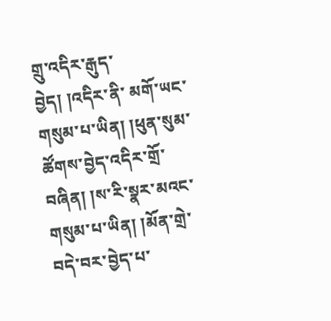གྲུ་འདིར་རྒུད་བྱེད། །འདིར་ནི་ མགོ་ཡང་གསུམ་པ་ཡིན། །ཕུན་སུམ་ཚོགས་བྱེད་འདིར་གྲོ་བཞིན། །ས་རི་སྣར་མའང་གསུམ་པ་ཡིན། །མོན་གྲེ་བདེ་བར་བྱེད་པ་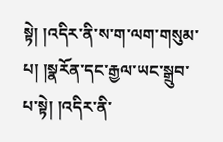སྟེ། །འདིར་ནི་ས་ག་ལག་གསུམ་པ། །སྣརོན་དང་རྒྱལ་ཡང་སྒྲུབ་པ་སྟེ། །འདིར་ནི་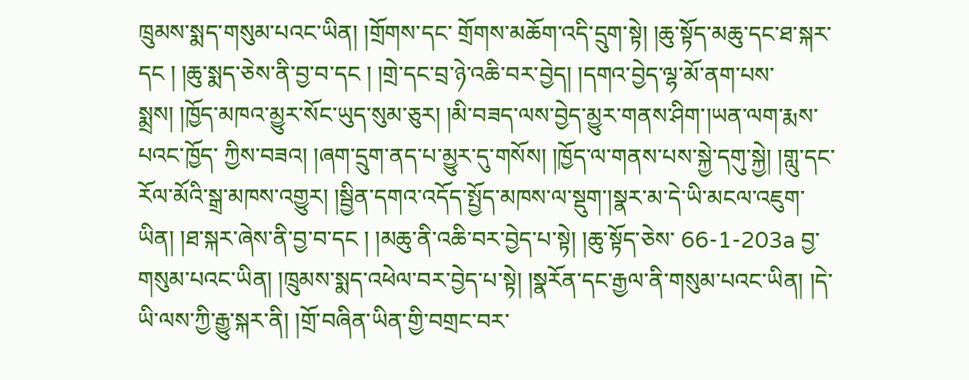ཁྲུམས་སྨད་གསུམ་པའང་ཡིན། །གྲོགས་དང་ གྲོགས་མཆོག་འདི་དྲུག་སྟེ། །ཆུ་སྟོད་མཆུ་དང་ཐ་སྐར་དང ། །ཆུ་སྨད་ཅེས་ནི་བྱ་བ་དང ། །གྲེ་དང་བྲ་ཉེ་འཆི་བར་བྱེད། །དགའ་བྱེད་ལྷ་མོ་ནག་པས་སྨྲས། །ཁྱོད་མཁའ་མྱུར་སོང་ཡུད་སུམ་ཅུར། །མི་བཟད་ལས་བྱེད་མྱུར་གནས་ཤིག་།ཡན་ལག་རྨས་པའང་ཁྱོད་ ཀྱིས་བཟའ། །ཞག་དྲུག་ནད་པ་མྱུར་དུ་གསོས། །ཁྱོད་ལ་གནས་པས་སྐྱེ་དགུ་སྐྱེ། །གླུ་དང་རོལ་མོའི་སྒྲ་མཁས་འགྱུར། །སྦྱིན་དགའ་འདོད་སྤྱོད་མཁས་ལ་སྡུག་།སྣར་མ་དེ་ཡི་མངལ་འཇུག་ཡིན། །ཐ་སྐར་ཞེས་ནི་བྱ་བ་དང ། །མཆུ་ནི་འཆི་བར་བྱེད་པ་སྟེ། །ཆུ་སྟོད་ཅེས་ 66-1-203a བྱ་གསུམ་པའང་ཡིན། །ཁྲུམས་སྨད་འཕེལ་བར་བྱེད་པ་སྟེ། །སྣརོན་དང་རྒྱལ་ནི་གསུམ་པའང་ཡིན། །དེ་ཡི་ལས་ཀྱི་རྒྱུ་སྐར་ནི། །གྲོ་བཞིན་ཡིན་གྱི་བགྲང་བར་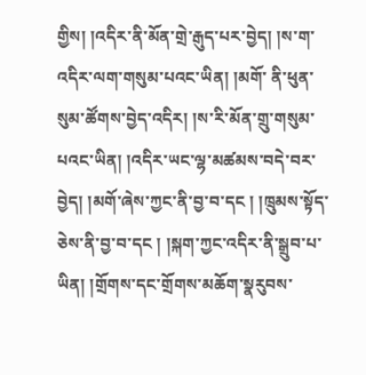གྱིས། །འདིར་ནི་མོན་གྲེ་རྒུད་པར་བྱེད། །ས་ག་འདིར་ལག་གསུམ་པའང་ཡིན། །མགོ་ ནི་ཕུན་སུམ་ཚོགས་བྱེད་འདིར། །ས་རི་མོན་གྲུ་གསུམ་པའང་ཡིན། །འདིར་ཡང་ལྷ་མཚམས་བདེ་བར་བྱེད། །མགོ་ཞེས་ཀྱང་ནི་བྱ་བ་དང ། །ཁྲུམས་སྟོད་ཅེས་ནི་བྱ་བ་དང ། །སྐག་ཀྱང་འདིར་ནི་སྒྲུབ་པ་ཡིན། །གྲོགས་དང་གྲོགས་མཆོག་སྣརུབས་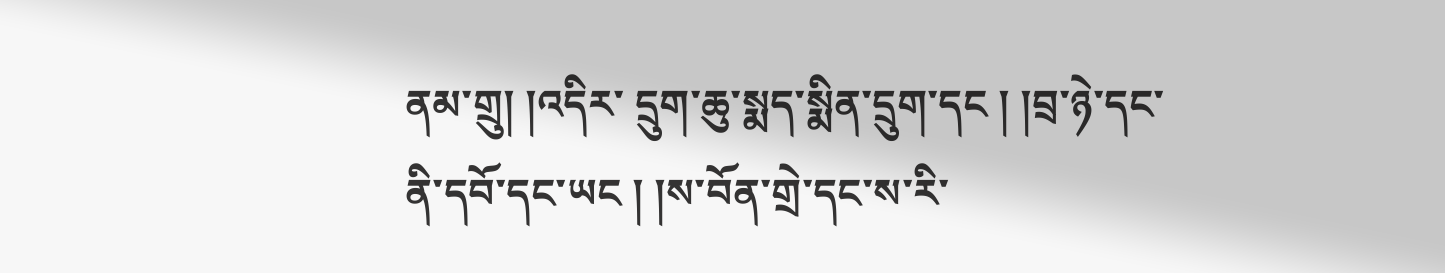ནམ་གྲུ། །འདིར་ དྲུག་ཆུ་སྨད་སྨིན་དྲུག་དང ། །བྲ་ཉེ་དང་ནི་དབོ་དང་ཡང ། །ས་བོན་གྲེ་དང་ས་རི་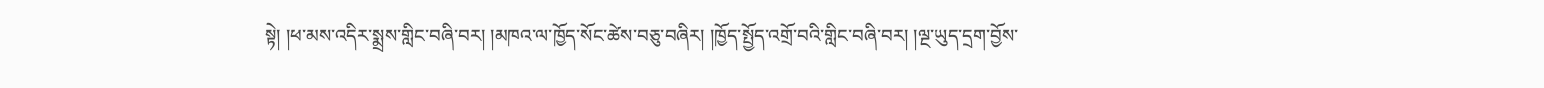སྟེ། །ཕ་མས་འདིར་སྨྲས་གླིང་བཞི་བར། །མཁའ་ལ་ཁྱོད་སོང་ཚེས་བཅུ་བཞིར། །ཁྱོད་སྤྱོད་འགྲོ་བའི་གླིང་བཞི་བར། །ལྔ་ཡུད་དྲག་བྱོས་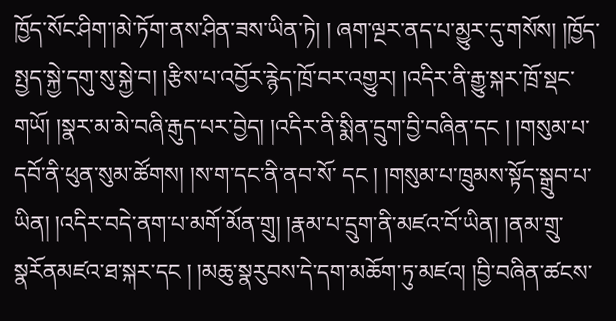ཁྱོད་སོང་ཤིག་།མེ་ཏོག་ནས་ཤིན་ཟས་ཡིན་ཏེ། ། ཞག་ལྔར་ནད་པ་མྱུར་དུ་གསོས། །ཁྱོད་སྤྱད་སྐྱེ་དགུ་སུ་སྐྱེ་བ། །རྩིས་པ་འབྱོར་རྙེད་ཁྲོ་བར་འགྱུར། །འདིར་ནི་རྒྱུ་སྐར་ཁྲོ་སྡང་གཡོ། །སྣར་མ་མེ་བཞི་རྒུད་པར་བྱེད། །འདིར་ནི་སྨིན་དྲུག་བྱི་བཞིན་དང ། །གསུམ་པ་དབོ་ནི་ཕུན་སུམ་ཚོགས། །ས་ག་དང་ནི་ནབ་སོ་ དང ། །གསུམ་པ་ཁྲུམས་སྟོད་སྒྲུབ་པ་ཡིན། །འདིར་བདེ་ནག་པ་མགོ་མོན་གྲུ། །རྣམ་པ་དྲུག་ནི་མཛའ་བོ་ཡིན། །ནམ་གྲུ་སྣརོནམཛའ་ཐ་སྐར་དང ། །མཆུ་སྣརུབས་དེ་དག་མཆོག་ཏུ་མཛའ། །བྱི་བཞིན་ཚངས་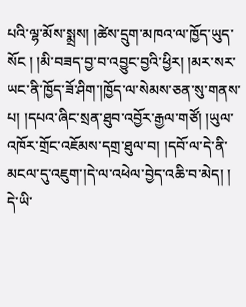པའི་ལྷ་མོས་སྨྲས། །ཚེས་དྲུག་མཁའ་ལ་ཁྱོད་ཡུད་ སོང ། །མི་བཟད་བྱ་བ་འབྱུང་བྱའི་ཕྱིར། །མར་སར་ཡང་ནི་ཁྱོད་ཟོ་ཤིག་།ཁྱོད་ལ་སེམས་ཅན་སུ་གནས་པ། །དཔའ་ཞིང་སྲན་ཐུབ་འབྱོར་རྒྱལ་གཙོ། །ཡུལ་འཁོར་གྲོང་འཇོམས་དགྲ་ཐུལ་བ། །དབོ་ལ་དེ་ནི་མངལ་དུ་འཇུག་།དེ་ལ་འཕེལ་བྱེད་འཆི་བ་མེད། ། དེ་ཡི་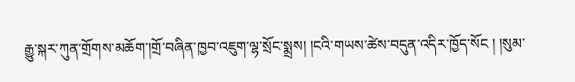རྒྱུ་སྐར་ཀུན་གྲོགས་མཆོག་།གྲོ་བཞིན་ཁྱབ་འཇུག་ལྷ་སྲོང་སྨྲས། །ངའི་གཡས་ཚེས་བདུན་འདིར་ཁྱོད་སོང ། །སུམ་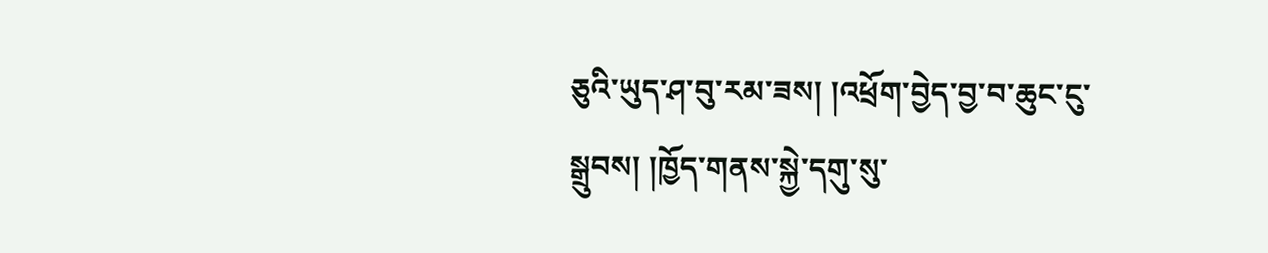ཅུའི་ཡུད་ཤ་བུ་རམ་ཟས། །འཕྲོག་བྱེད་བྱ་བ་ཆུང་ངུ་སྒྲུབས། །ཁྱོད་གནས་སྐྱེ་དགུ་སུ་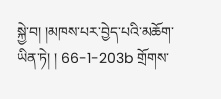སྐྱེ་བ། །མཁས་པར་བྱེད་པའི་མཆོག་ཡིན་ཏེ། ། 66-1-203b གྲོགས་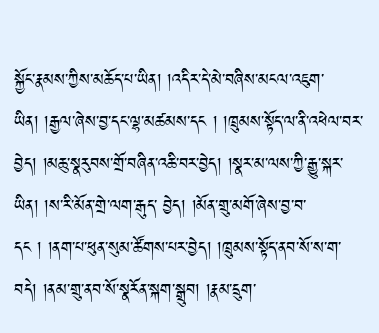སྐྱོང་རྣམས་ཀྱིས་མཆོད་པ་ཡིན། །འདིར་དེ་མེ་བཞིས་མངལ་འཇུག་ཡིན། །རྒྱལ་ཞེས་བྱ་དང་ལྷ་མཚམས་དང ། །ཁྲུམས་སྟོད་ལ་ནི་འཕེལ་བར་བྱེད། །མཆུ་སྣརུབས་གྲོ་བཞིན་འཆི་བར་བྱེད། །སྣར་མ་ལས་ཀྱི་རྒྱུ་སྐར་ཡིན། །ས་རི་མོན་གྲེ་ལག་རྒུད་ བྱེད། །མོན་གྲུ་མགོ་ཞེས་བྱ་བ་དང ། །ནག་པ་ཕུན་སུམ་ཚོགས་པར་བྱེད། །ཁྲུམས་སྟོད་ནབ་སོ་ས་ག་བདེ། །ནམ་གྲུ་ནབ་སོ་སྣརོན་སྐག་སྒྲུབ། །རྣམ་དྲུག་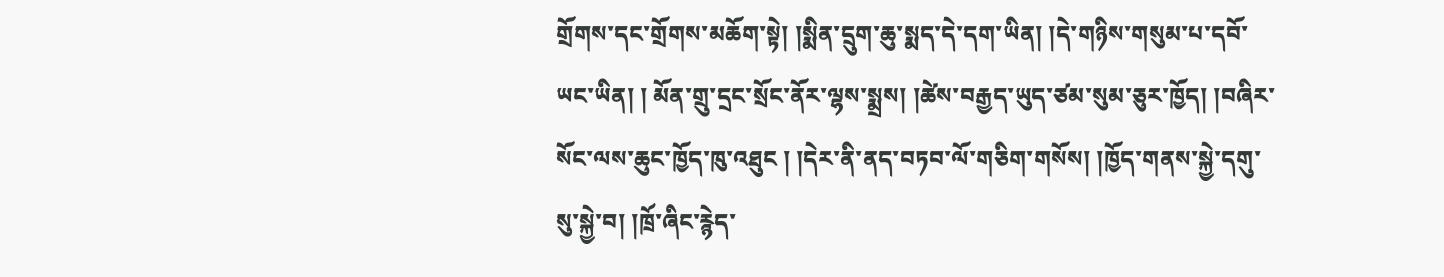གྲོགས་དང་གྲོགས་མཆོག་སྟེ། །སྨིན་དྲུག་ཆུ་སྨད་དེ་དག་ཡིན། །དེ་གཉིས་གསུམ་པ་དབོ་ཡང་ཡིན། ། མོན་གྲུ་དྲང་སྲོང་ནོར་ལྷས་སྨྲས། །ཚེས་བརྒྱད་ཡུད་ཙམ་སུམ་ཅུར་ཁྱོད། །བཞིར་སོང་ལས་ཆུང་ཁྱོད་ཁུ་འཐུང ། །དེར་ནི་ནད་བཏབ་ལོ་གཅིག་གསོས། །ཁྱོད་གནས་སྐྱེ་དགུ་སུ་སྐྱེ་བ། །ཁྲོ་ཞིང་རྙེད་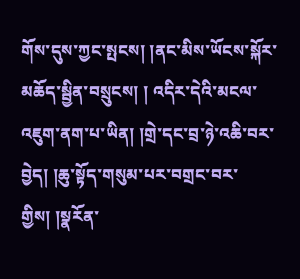གོས་དུས་ཀྱང་སྤངས། །ནང་མིས་ཡོངས་སྐོར་མཆོད་སྦྱིན་བསྲུངས། ། འདིར་དེའི་མངལ་འཇུག་ནག་པ་ཡིན། །གྲེ་དང་བྲ་ཉེ་འཆི་བར་བྱེད། །ཆུ་སྟོད་གསུམ་པར་བགྲང་བར་གྱིས། །སྣརོན་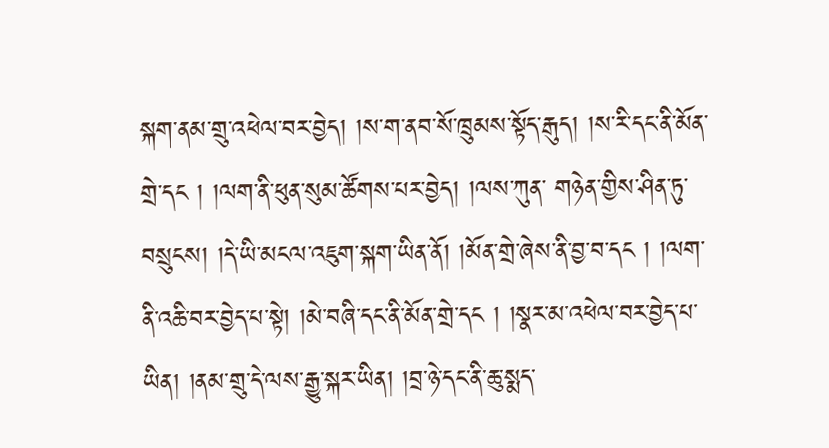སྐག་ནམ་གྲུ་འཕེལ་བར་བྱེད། །ས་ག་ནབ་སོ་ཁྲུམས་སྟོད་རྒུད། །ས་རི་དང་ནི་མོན་གྲེ་དང ། །ལག་ནི་ཕུན་སུམ་ཚོགས་པར་བྱེད། །ལས་ཀུན་ གཉེན་གྱིས་ཤིན་ཏུ་བསྲུངས། །དེ་ཡི་མངལ་འཇུག་སྐག་ཡིན་ནོ། །མོན་གྲེ་ཞེས་ནི་བྱ་བ་དང ། །ལག་ནི་འཆི་བར་བྱེད་པ་སྟེ། །མེ་བཞི་དང་ནི་མོན་གྲེ་དང ། །སྣར་མ་འཕེལ་བར་བྱེད་པ་ཡིན། །ནམ་གྲུ་དེ་ལས་རྒྱུ་སྐར་ཡིན། །བྲ་ཉེ་དང་ནི་ཆུ་སྨད་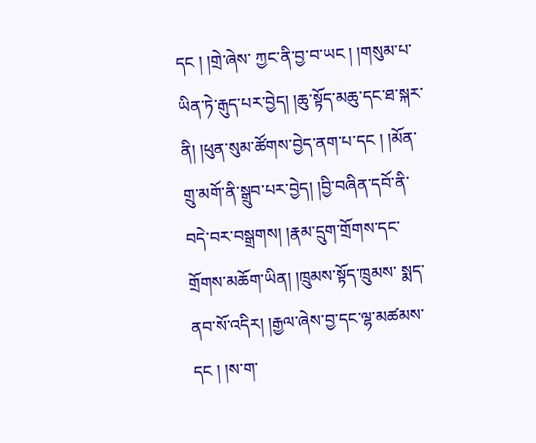དང ། །གྲེ་ཞེས་ ཀྱང་ནི་བྱ་བ་ཡང ། །གསུམ་པ་ཡིན་ཏེ་རྒུད་པར་བྱེད། །ཆུ་སྟོད་མཆུ་དང་ཐ་སྐར་ནི། །ཕུན་སུམ་ཚོགས་བྱེད་ནག་པ་དང ། །མོན་གྲུ་མགོ་ནི་སྒྲུབ་པར་བྱེད། །བྱི་བཞིན་དབོ་ནི་བདེ་བར་བསྒྲགས། །རྣམ་དྲུག་གྲོགས་དང་གྲོགས་མཆོག་ཡིན། །ཁྲུམས་སྟོད་ཁྲུམས་ སྨད་ནབ་སོ་འདིར། །རྒྱལ་ཞེས་བྱ་དང་ལྷ་མཚམས་དང ། །ས་ག་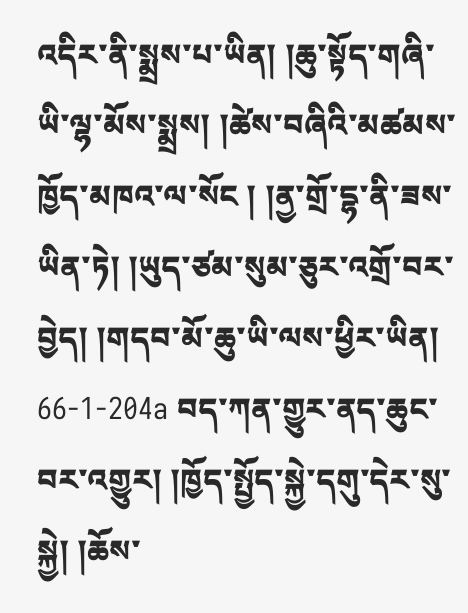འདིར་ནི་སྨྲས་པ་ཡིན། །ཆུ་སྟོད་གཞི་ཡི་ལྷ་མོས་སྨྲས། །ཚེས་བཞིའི་མཚམས་ཁྱོད་མཁའ་ལ་སོང ། །ནྱ་གྲོ་དྷ་ནི་ཟས་ཡིན་ཏེ། །ཡུད་ཙམ་སུམ་ཅུར་འགྲོ་བར་བྱེད། །གདབ་མོ་ཆུ་ཡི་ལས་ཕྱིར་ཡིན། 66-1-204a བད་ཀན་གྱུར་ནད་ཆུང་བར་འགྱུར། །ཁྱོད་སྤྱོད་སྐྱེ་དགུ་དེར་སུ་སྐྱེ། །ཆོས་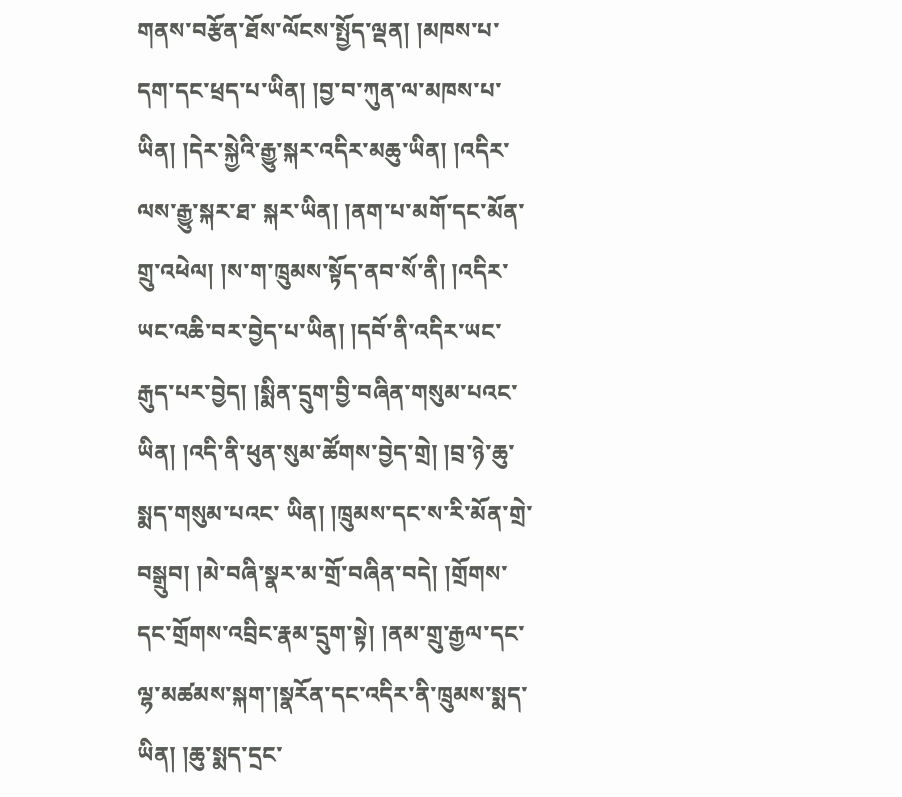གནས་བརྩོན་ཐོས་ལོངས་སྤྱོད་ལྡན། །མཁས་པ་དག་དང་ཕྲད་པ་ཡིན། །བྱ་བ་ཀུན་ལ་མཁས་པ་ཡིན། །དེར་སྐྱེའི་རྒྱུ་སྐར་འདིར་མཆུ་ཡིན། །འདིར་ལས་རྒྱུ་སྐར་ཐ་ སྐར་ཡིན། །ནག་པ་མགོ་དང་མོན་གྲུ་འཕེལ། །ས་ག་ཁྲུམས་སྟོད་ནབ་སོ་ནི། །འདིར་ཡང་འཆི་བར་བྱེད་པ་ཡིན། །དབོ་ནི་འདིར་ཡང་རྒུད་པར་བྱེད། །སྨིན་དྲུག་བྱི་བཞིན་གསུམ་པའང་ཡིན། །འདི་ནི་ཕུན་སུམ་ཚོགས་བྱེད་གྲེ། །བྲ་ཉེ་ཆུ་སྨད་གསུམ་པའང་ ཡིན། །ཁྲུམས་དང་ས་རི་མོན་གྲེ་བསྒྲུབ། །མེ་བཞི་སྣར་མ་གྲོ་བཞིན་བདེ། །གྲོགས་དང་གྲོགས་འབྲིང་རྣམ་དྲུག་སྟེ། །ནམ་གྲུ་རྒྱལ་དང་ལྷ་མཚམས་སྐག་།སྣརོན་དང་འདིར་ནི་ཁྲུམས་སྨད་ཡིན། །ཆུ་སྨད་དྲང་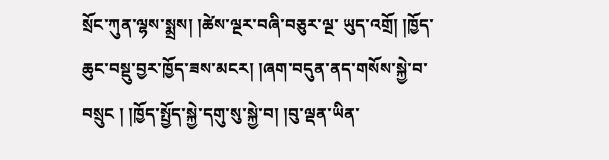སྲོང་ཀུན་ལྷས་སྨྲས། །ཚེས་ལྔར་བཞི་བཅུར་ལྔ་ ཡུད་འགྲོ། །ཁྱོད་ཆུང་བསྡུ་བྱར་ཁྱོད་ཟས་མངར། །ཞག་བདུན་ནད་གསོས་སྐྱེ་བ་བསྲུང ། །ཁྱོད་སྤྱོད་སྐྱེ་དགུ་སུ་སྐྱེ་བ། །བུ་ལྡན་ཡིན་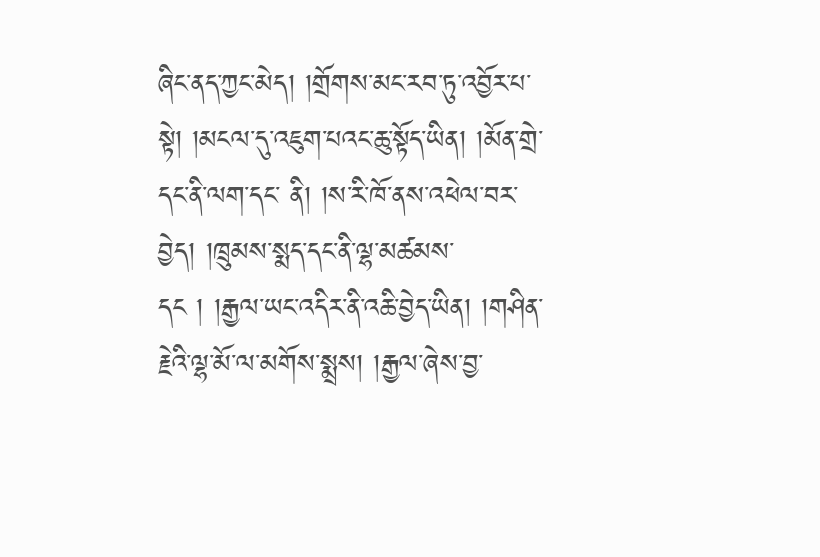ཞིང་ནད་ཀྱང་མེད། །གྲོགས་མང་རབ་ཏུ་འབྱོར་པ་སྟེ། །མངལ་དུ་འཇུག་པའང་ཆུ་སྟོད་ཡིན། །མོན་གྲེ་དང་ནི་ལག་དང་ ནི། །ས་རི་ཁོ་ནས་འཕེལ་བར་བྱེད། །ཁྲུམས་སྨད་དང་ནི་ལྷ་མཚམས་དང ། །རྒྱལ་ཡང་འདིར་ནི་འཆི་བྱེད་ཡིན། །གཤིན་རྗེའི་ལྷ་མོ་ལ་མགོས་སྨྲས། །རྒྱལ་ཞེས་བྱ་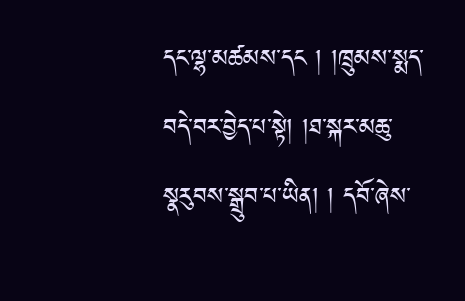དང་ལྷ་མཚམས་དང ། །ཁྲུམས་སྨད་བདེ་བར་བྱེད་པ་སྟེ། །ཐ་སྐར་མཆུ་སྣརུབས་སྒྲུབ་པ་ཡིན། ། དབོ་ཞེས་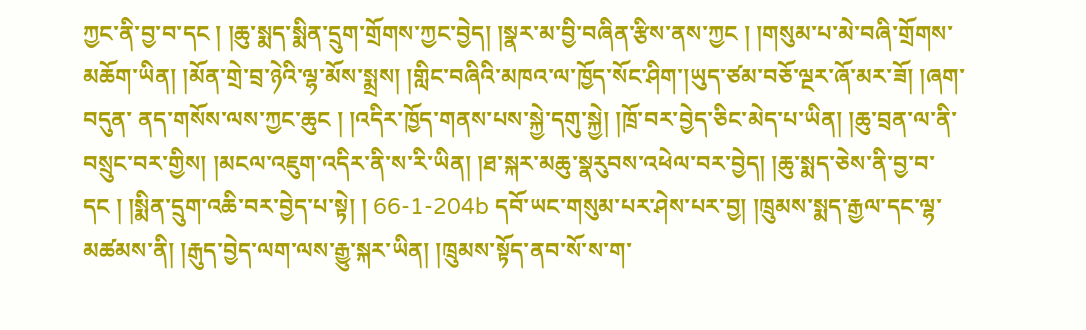ཀྱང་ནི་བྱ་བ་དང ། །ཆུ་སྨད་སྨིན་དྲུག་གྲོགས་ཀྱང་བྱེད། །སྣར་མ་བྱི་བཞིན་རྩིས་ནས་ཀྱང ། །གསུམ་པ་མེ་བཞི་གྲོགས་མཆོག་ཡིན། །མོན་གྲེ་བྲ་ཉེའི་ལྷ་མོས་སྨྲས། །གླིང་བཞིའི་མཁའ་ལ་ཁྱོད་སོང་ཤིག་།ཡུད་ཙམ་བཅོ་ལྔར་ཞོ་མར་ཟོ། །ཞག་བདུན་ ནད་གསོས་ལས་ཀྱང་ཆུང ། །འདིར་ཁྱོད་གནས་པས་སྐྱེ་དགུ་སྐྱེ། །ཁྲོ་བར་བྱེད་ཅིང་མེད་པ་ཡིན། །ཆུ་བྲན་ལ་ནི་བསྲུང་བར་གྱིས། །མངལ་འཇུག་འདིར་ནི་ས་རི་ཡིན། །ཐ་སྐར་མཆུ་སྣརུབས་འཕེལ་བར་བྱེད། །ཆུ་སྨད་ཅེས་ནི་བྱ་བ་དང ། །སྨིན་དྲུག་འཆི་བར་བྱེད་པ་སྟེ། ། 66-1-204b དབོ་ཡང་གསུམ་པར་ཤེས་པར་བྱ། །ཁྲུམས་སྨད་རྒྱལ་དང་ལྷ་མཚམས་ནི། །རྒུད་བྱེད་ལག་ལས་རྒྱུ་སྐར་ཡིན། །ཁྲུམས་སྟོད་ནབ་སོ་ས་ག་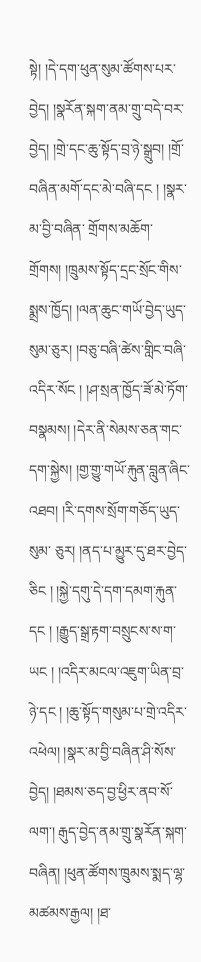སྟེ། །དེ་དག་ཕུན་སུམ་ཚོགས་པར་བྱེད། །སྣརོན་སྐག་ནམ་གྲུ་བདེ་བར་བྱེད། །གྲེ་དང་ཆུ་སྟོད་བྲ་ཉེ་སྒྲུབ། །གྲོ་བཞིན་མགོ་དང་མེ་བཞི་དང ། །སྣར་མ་བྱི་བཞིན་ གྲོགས་མཆོག་གྲོགས། །ཁྲུམས་སྟོད་དྲང་སྲོང་གིས་སྨྲས་ཁྱོད། །ལན་ཆུང་གཡོ་བྱེད་ཡུད་སུམ་ཅུར། །བཅུ་བཞི་ཚེས་གླིང་བཞི་འདིར་སོང ། །ཤ་སྲན་ཁྱོད་ཟོ་མེ་ཏོག་བསྣམས། །དེར་ནི་སེམས་ཅན་གང་དག་སྐྱེས། །གྱ་གྱུ་གཡོ་རྐུན་བླུན་ཞིང་འཐབ། །རི་དགས་སྲོག་གཅོད་ཡུད་སུམ་ ཅུར། །ནད་པ་མྱུར་དུ་ཐར་བྱེད་ཅིང ། །སྐྱེ་དགུ་དེ་དག་དམག་རྐུན་དང ། །རྒྱུད་སྒྲ་རྟག་བསྲུངས་ས་ག་ཡང ། །འདིར་མངལ་འཇུག་ཡིན་བྲ་ཉེ་དང ། །ཆུ་སྟོད་གསུམ་པ་གྲེ་འདིར་འཕེལ། །སྣར་མ་བྱི་བཞིན་ཤི་སོས་བྱེད། །ཐམས་ཅད་བྱ་ཕྱིར་ནབ་སོ་ལག་། རྒུད་བྱེད་ནམ་གྲུ་སྣརོན་སྐག་བཞིན། །ཕུན་ཚོགས་ཁྲུམས་སྨད་ལྷ་མཚམས་རྒྱལ། །ཐ་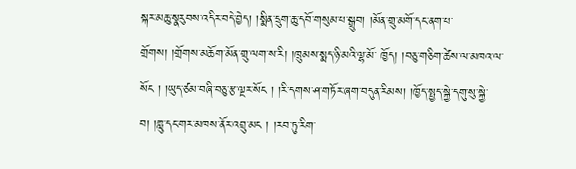སྐར་མཆུ་སྣརུབས་འདིར་བདེ་བྱེད། །སྨིན་དྲུག་ཆུ་དབོ་གསུམ་པ་སྒྲུབ། །མོན་གྲུ་མགོ་དང་ནག་པ་གྲོགས། །གྲོགས་མཆོག་མོན་གྲུ་ལག་ས་རི། །ཁྲུམས་སྨད་ཉི་མའི་ལྷ་མོ་ ཁྱོད། །བཅུ་གཅིག་ཚེས་ལ་མཁའ་ལ་སོང ། །ཡུད་ཙམ་བཞི་བཅུ་རྩ་ལྔར་སོང ། །རི་དགས་ཤ་གཏོར་ཞག་བདུན་རིམས། །ཁྱོད་སྤྱད་སྐྱེ་དགུ་སུ་སྐྱེ་བ། །གླུ་དང་གར་མཁས་ནོར་འབྲུ་མང ། །རབ་ཏུ་རིག་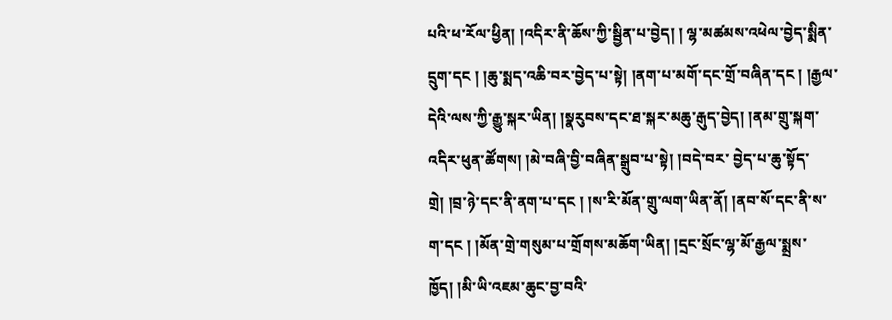པའི་ཕ་རོལ་ཕྱིན། །འདིར་ནི་ཆོས་ཀྱི་སྦྱིན་པ་བྱེད། ། ལྷ་མཚམས་འཕེལ་བྱེད་སྨིན་དྲུག་དང ། །ཆུ་སྨད་འཆི་བར་བྱེད་པ་སྟེ། །ནག་པ་མགོ་དང་གྲོ་བཞིན་དང ། །རྒྱལ་དེའི་ལས་ཀྱི་རྒྱུ་སྐར་ཡིན། །སྣརུབས་དང་ཐ་སྐར་མཆུ་རྒུད་བྱེད། །ནམ་གྲུ་སྐག་འདིར་ཕུན་ཚོགས། །མེ་བཞི་བྱི་བཞིན་སྒྲུབ་པ་སྟེ། །བདེ་བར་ བྱེད་པ་ཆུ་སྟོད་གྲེ། །བྲ་ཉེ་དང་ནི་ནག་པ་དང ། །ས་རི་མོན་གྲུ་ལག་ཡིན་ནོ། །ནབ་སོ་དང་ནི་ས་ག་དང ། །མོན་གྲེ་གསུམ་པ་གྲོགས་མཆོག་ཡིན། །དྲང་སྲོང་ལྷ་མོ་རྒྱལ་སྨྲས་ཁྱོད། །མི་ཡི་འཇམ་ཆུང་བྱ་བའི་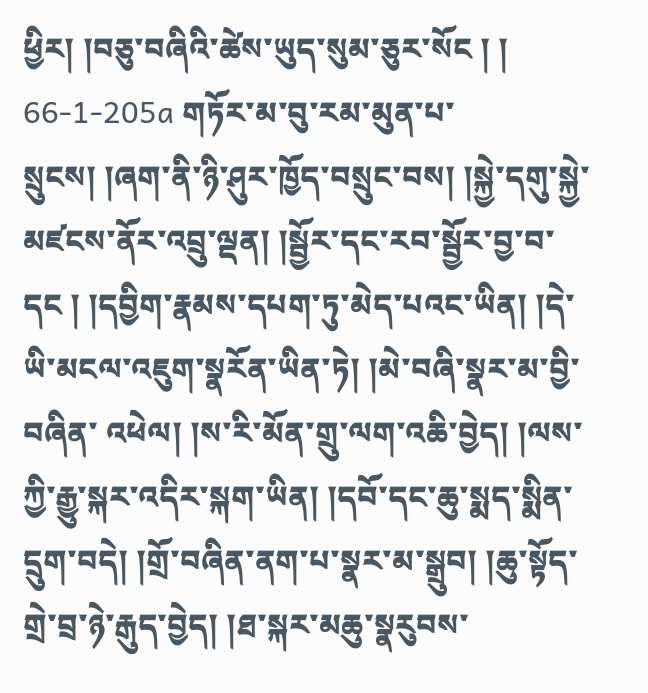ཕྱིར། །བཅུ་བཞིའི་ཚེས་ཡུད་སུམ་ཅུར་སོང ། ། 66-1-205a གཏོར་མ་བུ་རམ་མུན་པ་སྲུངས། །ཞག་ནི་ཉི་ཤུར་ཁྱོད་བསྲུང་བས། །སྐྱེ་དགུ་སྐྱེ་མཛངས་ནོར་འབྲུ་ལྡན། །སྦྱོར་དང་རབ་སྦྱོར་བྱ་བ་དང ། །དབྱིག་རྣམས་དཔག་ཏུ་མེད་པའང་ཡིན། །དེ་ཡི་མངལ་འཇུག་སྣརོན་ཡིན་ཏེ། །མེ་བཞི་སྣར་མ་བྱི་བཞིན་ འཕེལ། །ས་རི་མོན་གྲུ་ལག་འཆི་བྱེད། །ལས་ཀྱི་རྒྱུ་སྐར་འདིར་སྐག་ཡིན། །དབོ་དང་ཆུ་སྨད་སྨིན་དྲུག་བདེ། །གྲོ་བཞིན་ནག་པ་སྣར་མ་སྒྲུབ། །ཆུ་སྟོད་གྲེ་བྲ་ཉེ་རྒུད་བྱེད། །ཐ་སྐར་མཆུ་སྣརུབས་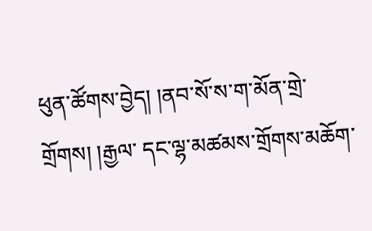ཕུན་ཚོགས་བྱེད། །ནབ་སོ་ས་ག་མོན་གྲེ་གྲོགས། །རྒྱལ་ དང་ལྷ་མཚམས་གྲོགས་མཆོག་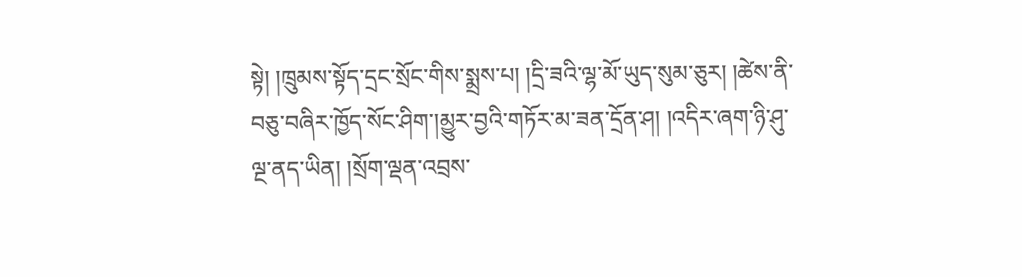སྟེ། །ཁྲུམས་སྟོད་དྲང་སྲོང་གིས་སྨྲས་པ། །དྲི་ཟའི་ལྷ་མོ་ཡུད་སུམ་ཅུར། །ཚེས་ནི་བཅུ་བཞིར་ཁྱོད་སོང་ཤིག་།མྱུར་བྱའི་གཏོར་མ་ཟན་དྲོན་ཤ། །འདིར་ཞག་ཉི་ཤུ་ལྔ་ནད་ཡིན། །སྲོག་ལྡན་འབྲས་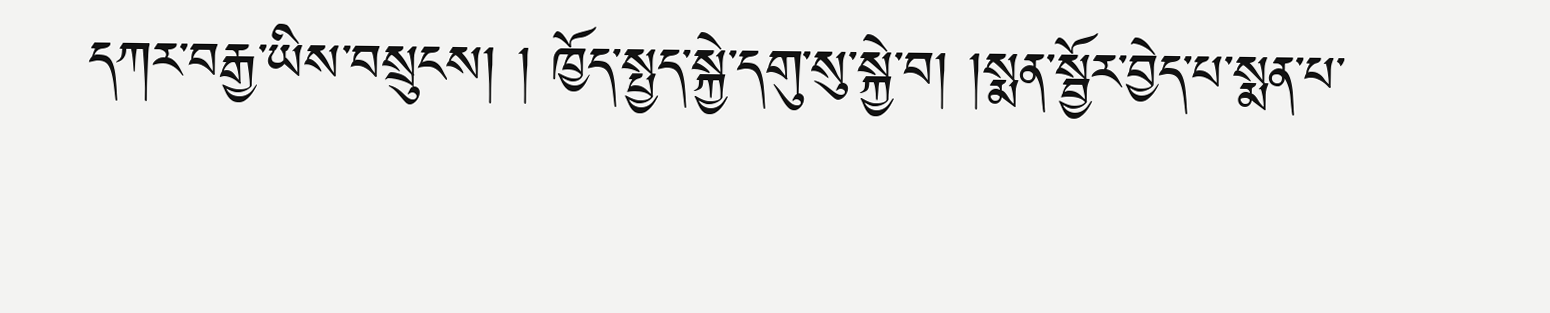དཀར་བརྒྱ་ཡིས་བསྲུངས། ། ཁྱོད་སྤྱད་སྐྱེ་དགུ་སུ་སྐྱེ་བ། །སྨན་སྦྱོར་བྱེད་པ་སྨན་པ་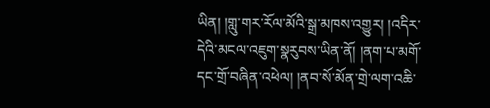ཡིན། །གླུ་གར་རོལ་མོའི་སྒྲ་མཁས་འགྱུར། །འདིར་དེའི་མངལ་འཇུག་སྣརུབས་ཡིན་ནོ། །ནག་པ་མགོ་དང་གྲོ་བཞིན་འཕེལ། །ནབ་སོ་མོན་གྲེ་ལག་འཆི་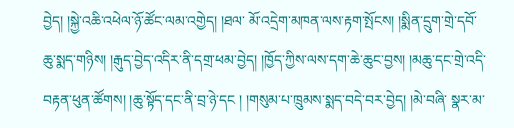བྱེད། །སྐྱེ་འཆི་འཕེལ་ཉོ་ཚོང་ལམ་འགྱེད། །ཐལ་ མོ་འདྲེག་མཁན་ལས་རྟག་སྤོངས། །སྨིན་དྲུག་གྲེ་དབོ་ཆུ་སྨད་གཉིས། །རྒུད་བྱེད་འདིར་ནི་དགྲ་ཕམ་བྱེད། །ཁྱོད་ཀྱིས་ལས་དག་ཆེ་ཆུང་བྱས། །མཆུ་དང་གྲེ་འདི་བརྟན་ཕུན་ཚོགས། །ཆུ་སྟོད་དང་ནི་བྲ་ཉེ་དང ། །གསུམ་པ་ཁྲུམས་སྨད་བདེ་བར་བྱེད། །མེ་བཞི་ སྣར་མ་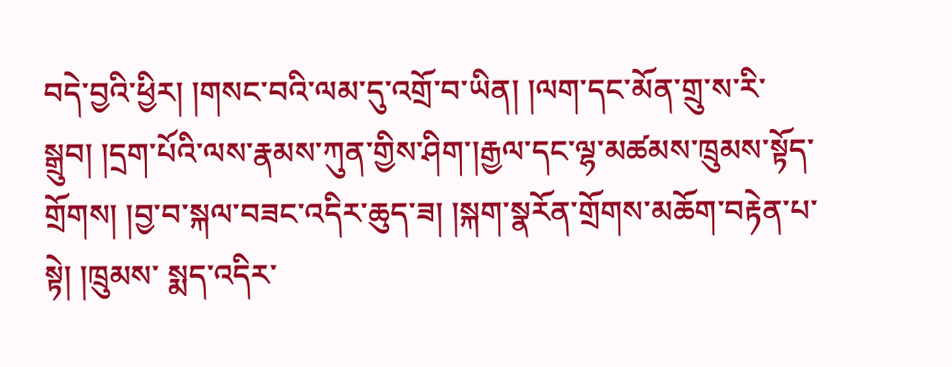བདེ་བྱའི་ཕྱིར། །གསང་བའི་ལམ་དུ་འགྲོ་བ་ཡིན། །ལག་དང་མོན་གྲུ་ས་རི་སྒྲུབ། །དྲག་པོའི་ལས་རྣམས་ཀུན་གྱིས་ཤིག་།རྒྱལ་དང་ལྷ་མཚམས་ཁྲུམས་སྟོད་གྲོགས། །བྱ་བ་སྐལ་བཟང་འདིར་ཆུད་ཟ། །སྐག་སྣརོན་གྲོགས་མཆོག་བརྟེན་པ་སྟེ། །ཁྲུམས་ སྨད་འདིར་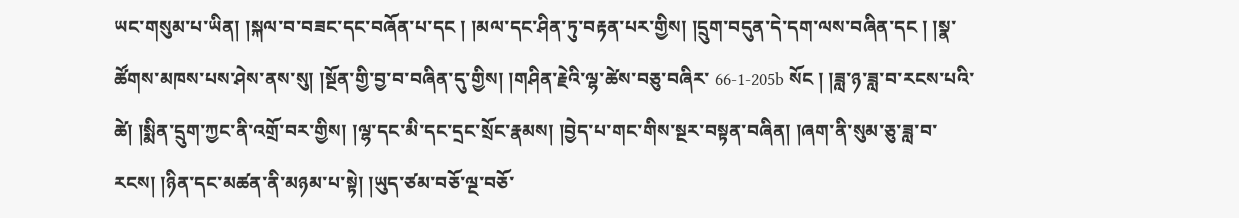ཡང་གསུམ་པ་ཡིན། །སྐལ་བ་བཟང་དང་བཞོན་པ་དང ། །མལ་དང་ཤིན་ཏུ་བརྟན་པར་གྱིས། །དྲུག་བདུན་དེ་དག་ལས་བཞིན་དང ། །སྣ་ཚོགས་མཁས་པས་ཤེས་ནས་སུ། །སྔོན་གྱི་བྱ་བ་བཞིན་དུ་གྱིས། །གཤིན་རྗེའི་ལྷ་ཚེས་བཅུ་བཞིར་ 66-1-205b སོང ། །ཟླ་ཉ་ཟླ་བ་རངས་པའི་ཚེ། །སྨིན་དྲུག་ཀྱང་ནི་འགྲོ་བར་གྱིས། །ལྷ་དང་མི་དང་དྲང་སྲོང་རྣམས། །བྱེད་པ་གང་གིས་སྔར་བསྟན་བཞིན། །ཞག་ནི་སུམ་ཅུ་ཟླ་བ་རངས། །ཉིན་དང་མཚན་ནི་མཉམ་པ་སྟེ། །ཡུད་ཙམ་བཅོ་ལྔ་བཅོ་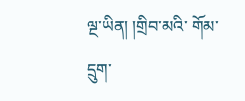ལྔ་ཡིན། །གྲིབ་མའི་ གོམ་དྲུག་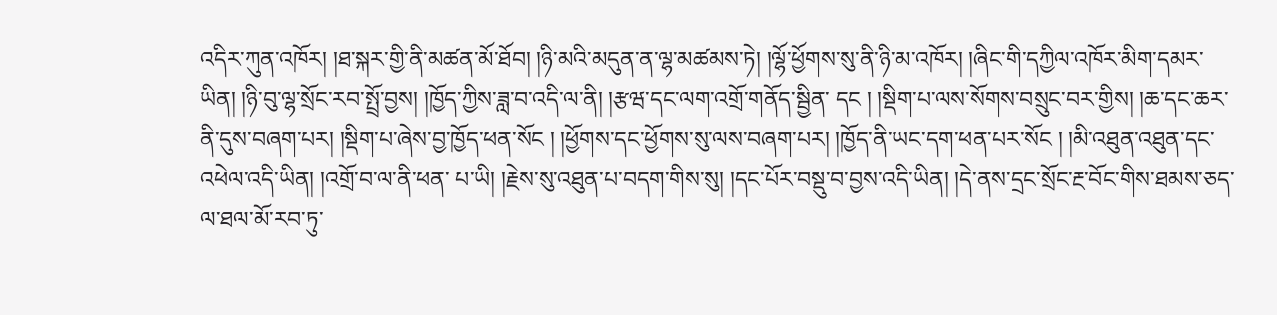འདིར་ཀུན་འཁོར། །ཐ་སྐར་གྱི་ནི་མཚན་མོ་ཐོབ། །ཉི་མའི་མདུན་ན་ལྷ་མཚམས་ཏེ། །ལྷོ་ཕྱོགས་སུ་ནི་ཉི་མ་འཁོར། །ཞིང་གི་དཀྱིལ་འཁོར་མིག་དམར་ཡིན། །ཉི་བུ་ལྷ་སྲོང་རབ་སྤྲོ་བྱས། །ཁྱོད་ཀྱིས་ཟླ་བ་འདི་ལ་ནི། །རྩཝ་དང་ལག་འགྲོ་གནོད་སྦྱིན་ དང ། །སྡིག་པ་ལས་སོགས་བསྲུང་བར་གྱིས། །ཆ་དང་ཆར་ནི་དུས་བཞག་པར། །སྡིག་པ་ཞེས་བྱ་ཁྱོད་ཕན་སོང ། །ཕྱོགས་དང་ཕྱོགས་སུ་ལས་བཞག་པར། །ཁྱོད་ནི་ཡང་དག་ཕན་པར་སོང ། །མི་འཐུན་འཐུན་དང་འཕེལ་འདི་ཡིན། །འགྲོ་བ་ལ་ནི་ཕན་ པ་ཡི། །རྗེས་སུ་འཐུན་པ་བདག་གིས་སུ། །དང་པོར་བསྡུ་བ་བྱས་འདི་ཡིན། །དེ་ནས་དྲང་སྲོང་རྔ་བོང་གིས་ཐམས་ཅད་ལ་ཐལ་མོ་རབ་ཏུ་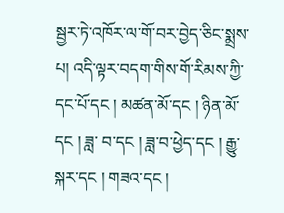སྦྱར་ཏེ་འཁོར་ལ་གོ་བར་བྱེད་ཅིང་སྨྲས་པ། འདི་ལྟར་བདག་གིས་གོ་རིམས་ཀྱི་དང་པོ་དང ། མཚན་མོ་དང ། ཉིན་མོ་དང ། ཟླ་ བ་དང ། ཟླ་བ་ཕྱེད་དང ། རྒྱུ་སྐར་དང ། གཟའ་དང །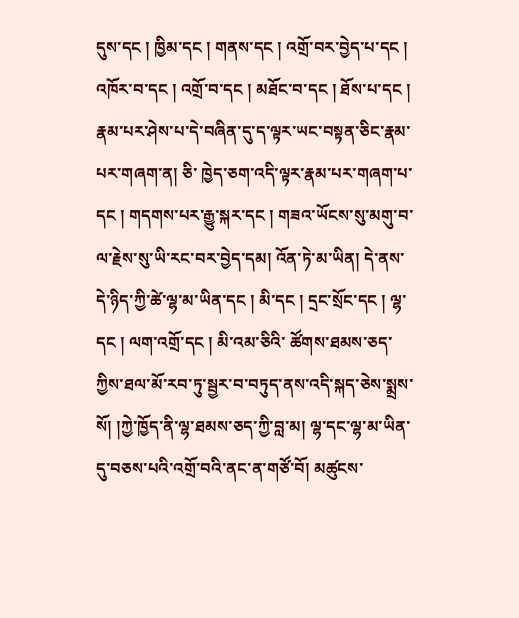དུས་དང ། ཁྱིམ་དང ། གནས་དང ། འགྲོ་བར་བྱེད་པ་དང ། འཁོར་བ་དང ། འགྲོ་བ་དང ། མཐོང་བ་དང ། ཐོས་པ་དང ། རྣམ་པར་ཤེས་པ་དེ་བཞིན་དུ་ད་ལྟར་ཡང་བསྟན་ཅིང་རྣམ་པར་གཞག་ན། ཅི་ ཁྱེད་ཅག་འདི་ལྟར་རྣམ་པར་གཞག་པ་དང ། གདགས་པར་རྒྱུ་སྐར་དང ། གཟའ་ཡོངས་སུ་མགུ་བ་ལ་རྗེས་སུ་ཡི་རང་བར་བྱེད་དམ། འོན་ཏེ་མ་ཡིན། དེ་ནས་དེ་ཉིད་ཀྱི་ཚེ་ལྷ་མ་ཡིན་དང ། མི་དང ། དྲང་སྲོང་དང ། ལྷ་དང ། ལག་འགྲོ་དང ། མི་འམ་ཅིའི་ ཚོགས་ཐམས་ཅད་ཀྱིས་ཐལ་མོ་རབ་ཏུ་སྦྱར་བ་བཏུད་ནས་འདི་སྐད་ཅེས་སྨྲས་སོ། །ཀྱེ་ཁྱོད་ནི་ལྷ་ཐམས་ཅད་ཀྱི་བླ་མ། ལྷ་དང་ལྷ་མ་ཡིན་དུ་བཅས་པའི་འགྲོ་བའི་ནང་ན་གཙོ་བོ། མཚུངས་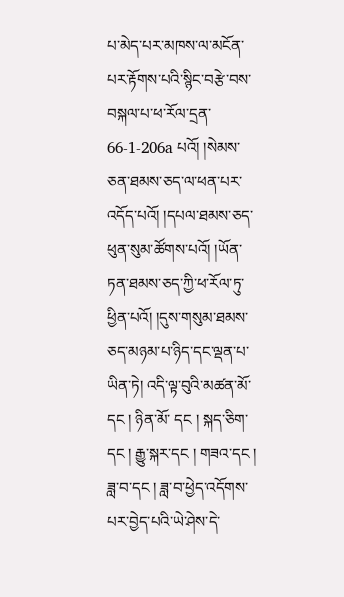པ་མེད་པར་མཁས་ལ་མངོན་པར་རྟོགས་པའི་སྙིང་བརྩེ་བས་བསྐལ་པ་ཕ་རོལ་དྲན་ 66-1-206a པའོ། །སེམས་ཅན་ཐམས་ཅད་ལ་ཕན་པར་འདོད་པའོ། །དཔལ་ཐམས་ཅད་ཕུན་སུམ་ཚོགས་པའོ། །ཡོན་ཏན་ཐམས་ཅད་ཀྱི་ཕ་རོལ་ཏུ་ཕྱིན་པའོ། །དུས་གསུམ་ཐམས་ཅད་མཉམ་པ་ཉིད་དང་ལྡན་པ་ཡིན་ཏེ། འདི་ལྟ་བུའི་མཚན་མོ་དང ། ཉིན་མོ་ དང ། སྐད་ཅིག་དང ། རྒྱུ་སྐར་དང ། གཟའ་དང ། ཟླ་བ་དང ། ཟླ་བ་ཕྱེད་འདོགས་པར་བྱེད་པའི་ཡེ་ཤེས་དེ་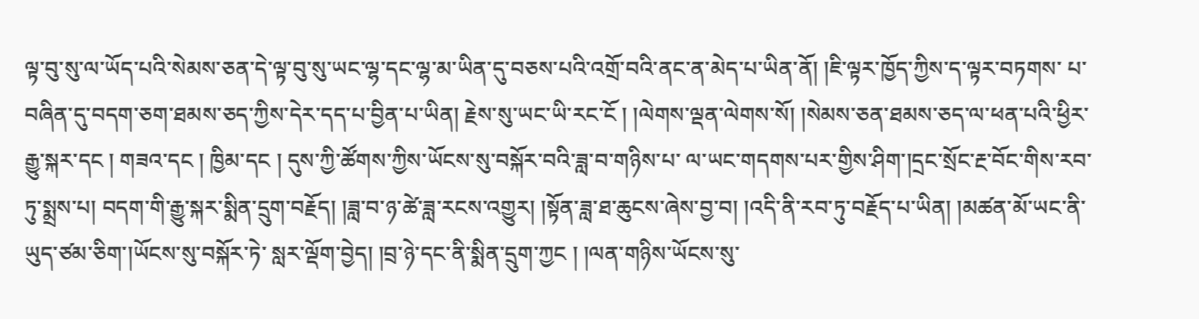ལྟ་བུ་སུ་ལ་ཡོད་པའི་སེམས་ཅན་དེ་ལྟ་བུ་སུ་ཡང་ལྷ་དང་ལྷ་མ་ཡིན་དུ་བཅས་པའི་འགྲོ་བའི་ནང་ན་མེད་པ་ཡིན་ནོ། །ཇི་ལྟར་ཁྱོད་ཀྱིས་ད་ལྟར་བཏགས་ པ་བཞིན་དུ་བདག་ཅག་ཐམས་ཅད་ཀྱིས་དེར་དད་པ་བྱིན་པ་ཡིན། རྗེས་སུ་ཡང་ཡི་རང་ངོ ། །ལེགས་ལྡན་ལེགས་སོ། །སེམས་ཅན་ཐམས་ཅད་ལ་ཕན་པའི་ཕྱིར་རྒྱུ་སྐར་དང ། གཟའ་དང ། ཁྱིམ་དང ། དུས་ཀྱི་ཚོགས་ཀྱིས་ཡོངས་སུ་བསྐོར་བའི་ཟླ་བ་གཉིས་པ་ ལ་ཡང་གདགས་པར་གྱིས་ཤིག་།དྲང་སྲོང་རྔ་བོང་གིས་རབ་ཏུ་སྨྲས་པ། བདག་གི་རྒྱུ་སྐར་སྨིན་དྲུག་བརྗོད། །ཟླ་བ་ཉ་ཚེ་ཟླ་རངས་འགྱུར། །སྟོན་ཟླ་ཐ་ཆུངས་ཞེས་བྱ་བ། །འདི་ནི་རབ་ཏུ་བརྗོད་པ་ཡིན། །མཚན་མོ་ཡང་ནི་ཡུད་ཙམ་ཅིག་།ཡོངས་སུ་བསྐོར་ཏེ་ སླར་ལྡོག་བྱེད། །བྲ་ཉེ་དང་ནི་སྨིན་དྲུག་ཀྱང ། །ལན་གཉིས་ཡོངས་སུ་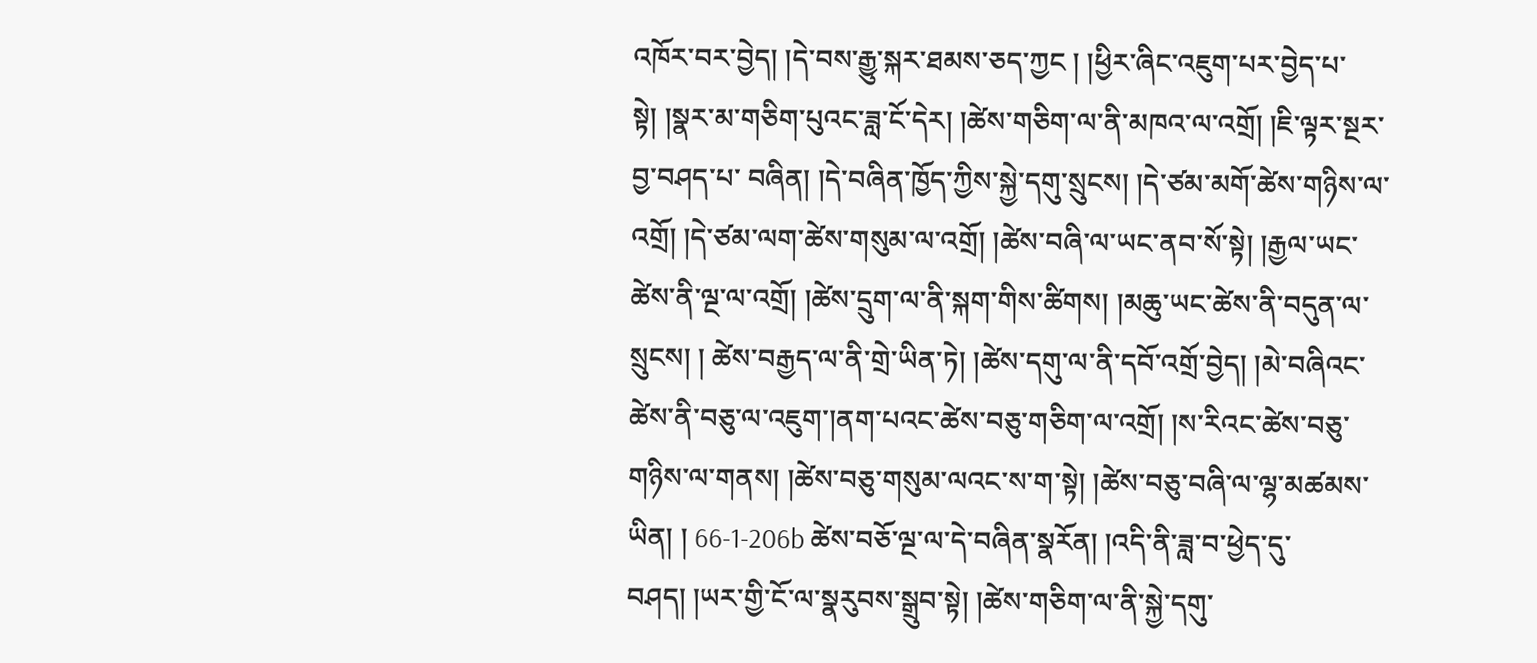འཁོར་བར་བྱེད། །དེ་བས་རྒྱུ་སྐར་ཐམས་ཅད་ཀྱང ། །ཕྱིར་ཞིང་འཇུག་པར་བྱེད་པ་སྟེ། །སྣར་མ་གཅིག་པུའང་ཟླ་ངོ་དེར། །ཚེས་གཅིག་ལ་ནི་མཁའ་ལ་འགྲོ། །ཇི་ལྟར་སྔར་བྱ་བཤད་པ་ བཞིན། །དེ་བཞིན་ཁྱོད་ཀྱིས་སྐྱེ་དགུ་སྲུངས། །དེ་ཙམ་མགོ་ཚེས་གཉིས་ལ་འགྲོ། །དེ་ཙམ་ལག་ཚེས་གསུམ་ལ་འགྲོ། །ཚེས་བཞི་ལ་ཡང་ནབ་སོ་སྟེ། །རྒྱལ་ཡང་ཚེས་ནི་ལྔ་ལ་འགྲོ། །ཚེས་དྲུག་ལ་ནི་སྐག་གིས་ཚིགས། །མཆུ་ཡང་ཚེས་ནི་བདུན་ལ་སྲུངས། ། ཚེས་བརྒྱད་ལ་ནི་གྲེ་ཡིན་ཏེ། །ཚེས་དགུ་ལ་ནི་དབོ་འགྲོ་བྱེད། །མེ་བཞིའང་ཚེས་ནི་བཅུ་ལ་འཇུག་།ནག་པའང་ཚེས་བཅུ་གཅིག་ལ་འགྲོ། །ས་རིའང་ཚེས་བཅུ་གཉིས་ལ་གནས། །ཚེས་བཅུ་གསུམ་ལའང་ས་ག་སྟེ། །ཚེས་བཅུ་བཞི་ལ་ལྷ་མཚམས་ཡིན། ། 66-1-206b ཚེས་བཅོ་ལྔ་ལ་དེ་བཞིན་སྣརོན། །འདི་ནི་ཟླ་བ་ཕྱེད་དུ་བཤད། །ཡར་གྱི་ངོ་ལ་སྣརུབས་སྒྲུབ་སྟེ། །ཚེས་གཅིག་ལ་ནི་སྐྱེ་དགུ་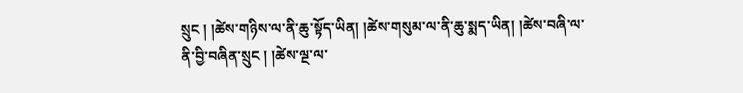སྲུང ། །ཚེས་གཉིས་ལ་ནི་ཆུ་སྟོད་ཡིན། །ཚེས་གསུམ་ལ་ནི་ཆུ་སྨད་ཡིན། །ཚེས་བཞི་ལ་ནི་བྱི་བཞིན་སྲུང ། །ཚེས་ལྔ་ལ་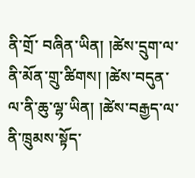ནི་གྲོ་ བཞིན་ཡིན། །ཚེས་དྲུག་ལ་ནི་མོན་གྲུ་ཚིགས། །ཚེས་བདུན་ལ་ནི་ཆུ་ལྷ་ཡིན། །ཚེས་བརྒྱད་ལ་ནི་ཁྲུམས་སྟོད་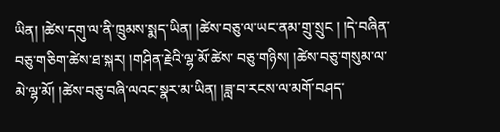ཡིན། །ཚེས་དགུ་ལ་ནི་ཁྲུམས་སྨད་ཡིན། །ཚེས་བཅུ་ལ་ཡང་ནམ་གྲུ་སྲུང ། །དེ་བཞིན་བཅུ་གཅིག་ཚེས་ཐ་སྐར། །གཤིན་རྗེའི་ལྷ་མོ་ཚེས་ བཅུ་གཉིས། །ཚེས་བཅུ་གསུམ་ལ་མེ་ལྷ་མོ། །ཚེས་བཅུ་བཞི་ལའང་སྣར་མ་ཡིན། །ཟླ་བ་རངས་ལ་མགོ་བཤད་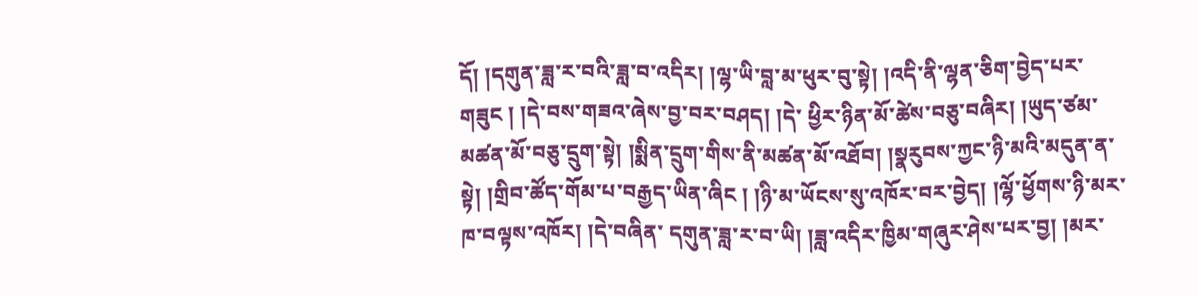དོ། །དགུན་ཟླ་ར་བའི་ཟླ་བ་འདིར། །ལྷ་ཡི་བླ་མ་ཕུར་བུ་སྟེ། །འདི་ནི་ལྷན་ཅིག་བྱེད་པར་གཟུང ། །དེ་བས་གཟའ་ཞེས་བྱ་བར་བཤད། །དེ་ ཕྱིར་ཉིན་མོ་ཚེས་བཅུ་བཞིར། །ཡུད་ཙམ་མཚན་མོ་བཅུ་དྲུག་སྟེ། །སྨིན་དྲུག་གིས་ནི་མཚན་མོ་འཐོབ། །སྣརུབས་ཀྱང་ཉི་མའི་མདུན་ན་སྟེ། །གྲིབ་ཚོད་གོམ་པ་བརྒྱད་ཡིན་ཞིང ། །ཉི་མ་ཡོངས་སུ་འཁོར་བར་བྱེད། །ལྷོ་ཕྱོགས་ཉི་མར་ཁ་བལྟས་འཁོར། །དེ་བཞིན་ དགུན་ཟླ་ར་བ་ཡི། །ཟླ་འདིར་ཁྱིམ་གཞུར་ཤེས་པར་བྱ། །མར་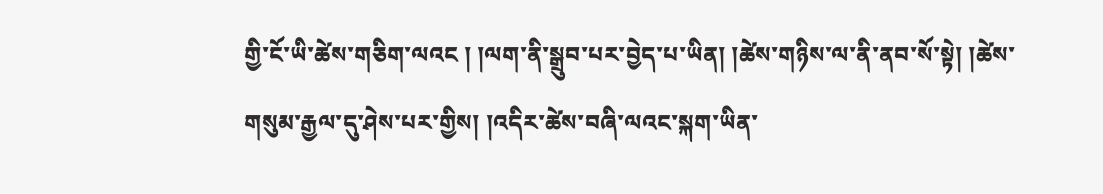གྱི་ངོ་ཡི་ཚེས་གཅིག་ལའང ། །ལག་ནི་སྒྲུབ་པར་བྱེད་པ་ཡིན། །ཚེས་གཉིས་ལ་ནི་ནབ་སོ་སྟེ། །ཚེས་གསུམ་རྒྱལ་དུ་ཤེས་པར་གྱིས། །འདིར་ཚེས་བཞི་ལའང་སྐག་ཡིན་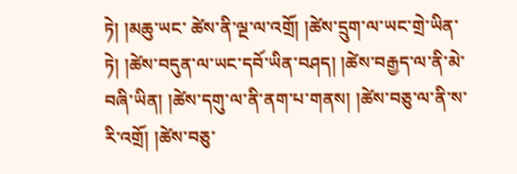ཏེ། །མཆུ་ཡང་ ཚེས་ནི་ལྔ་ལ་འགྲོ། །ཚེས་དྲུག་ལ་ཡང་གྲེ་ཡིན་ཏེ། །ཚེས་བདུན་ལ་ཡང་དབོ་ཡིན་བཤད། །ཚེས་བརྒྱད་ལ་ནི་མེ་བཞི་ཡིན། །ཚེས་དགུ་ལ་ནི་ནག་པ་གནས། །ཚེས་བཅུ་ལ་ནི་ས་རི་འགྲོ། །ཚེས་བཅུ་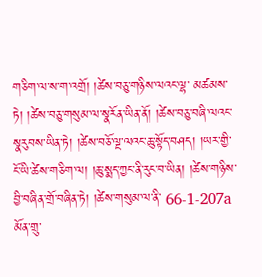གཅིག་ལ་ས་ག་འགྲོ། །ཚེས་བཅུ་གཉིས་ལའང་ལྷ་ མཚམས་ཏེ། །ཚེས་བཅུ་གསུམ་ལ་སྣརོན་ཡིན་ནོ། །ཚེས་བཅུ་བཞི་ལའང་སྣརུབས་ཡིན་ཏེ། །ཚེས་བཅོ་ལྔ་ལའང་ཆུ་སྟོད་བཤད། །ཡར་གྱི་ངོ་ཡི་ཚེས་གཅིག་ལ། །ཆུ་སྨད་ཀྱང་ནི་རུང་བ་ཡིན། །ཚེས་གཉིས་བྱི་བཞིན་གྲོ་བཞིན་ཏེ། །ཚེས་གསུམ་ལ་ནི་ 66-1-207a མོན་གྲུ་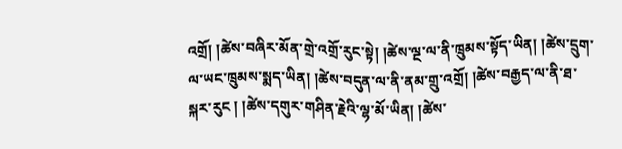འགྲོ། །ཚེས་བཞིར་མོན་གྲེ་འགྲོ་རུང་སྟེ། །ཚེས་ལྔ་ལ་ནི་ཁྲུམས་སྟོད་ཡིན། །ཚེས་དྲུག་ལ་ཡང་ཁྲུམས་སྨད་ཡིན། །ཚེས་བདུན་ལ་ནི་ནམ་གྲུ་འགྲོ། །ཚེས་བརྒྱད་ལ་ནི་ཐ་སྐར་རུང ། །ཚེས་དགུར་གཤིན་རྗེའི་ལྷ་མོ་ཡིན། །ཚེས་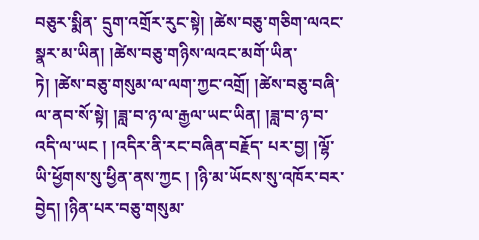བཅུར་སྨིན་ དྲུག་འགྲོར་རུང་སྟེ། །ཚེས་བཅུ་གཅིག་ལའང་སྣར་མ་ཡིན། །ཚེས་བཅུ་གཉིས་ལའང་མགོ་ཡིན་ཏེ། །ཚེས་བཅུ་གསུམ་ལ་ལག་ཀྱང་འགྲོ། །ཚེས་བཅུ་བཞི་ལ་ནབ་སོ་སྟེ། །ཟླ་བ་ཉ་ལ་རྒྱལ་ཡང་ཡིན། །ཟླ་བ་ཉ་བ་འདི་ལ་ཡང ། །འདིར་ནི་རང་བཞིན་བརྗོད་ པར་བྱ། །ལྷོ་ཡི་ཕྱོགས་སུ་ཕྱིན་ནས་ཀྱང ། །ཉི་མ་ཡོངས་སུ་འཁོར་བར་བྱེད། །ཉིན་པར་བཅུ་གསུམ་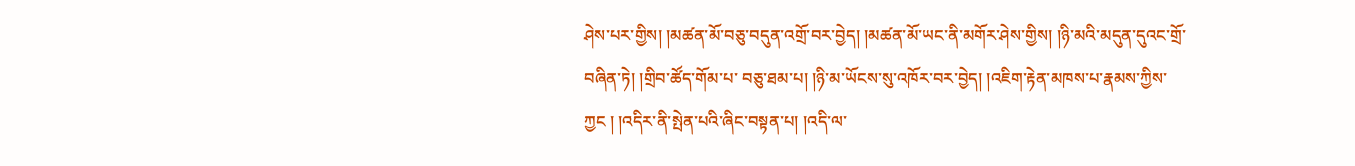ཤེས་པར་གྱིས། །མཚན་མོ་བཅུ་བདུན་འགྲོ་བར་བྱེད། །མཚན་མོ་ཡང་ནི་མགོར་ཤེས་གྱིས། །ཉི་མའི་མདུན་དུའང་གྲོ་བཞིན་ཏེ། །གྲིབ་ཚོད་གོམ་པ་ བཅུ་ཐམ་པ། །ཉི་མ་ཡོངས་སུ་འཁོར་བར་བྱེད། །འཇིག་རྟེན་མཁས་པ་རྣམས་ཀྱིས་ཀྱང ། །འདིར་ནི་སྤེན་པའི་ཞིང་བསྟན་པ། །འདི་ལ་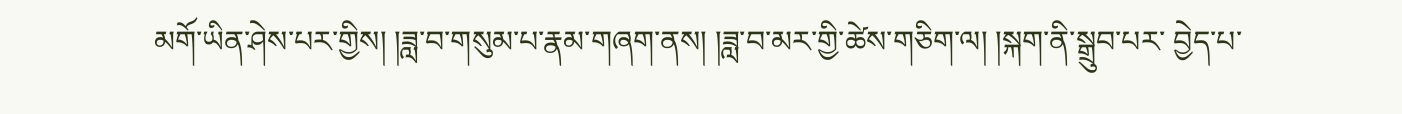མགོ་ཡིན་ཤེས་པར་གྱིས། །ཟླ་བ་གསུམ་པ་རྣམ་གཞག་ནས། །ཟླ་བ་མར་གྱི་ཚེས་གཅིག་ལ། །སྐག་ནི་སྒྲུབ་པར་ བྱེད་པ་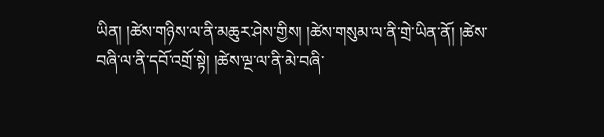ཡིན། །ཚེས་གཉིས་ལ་ནི་མཆུར་ཤེས་གྱིས། །ཚེས་གསུམ་ལ་ནི་གྲེ་ཡིན་ནོ། །ཚེས་བཞི་ལ་ནི་དབོ་འགྲོ་སྟེ། །ཚེས་ལྔ་ལ་ནི་མེ་བཞི་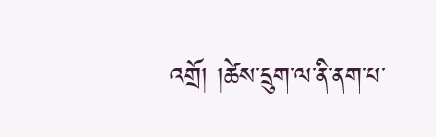འགྲོ། །ཚེས་དྲུག་ལ་ནི་ནག་པ་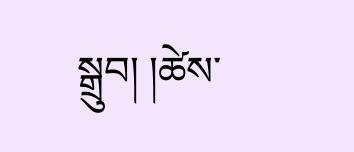སྒྲུབ། །ཚེས་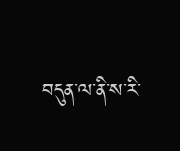བདུན་ལ་ནི་ས་རི་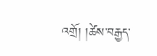འགྲོ། །ཚེས་བརྒྱད་